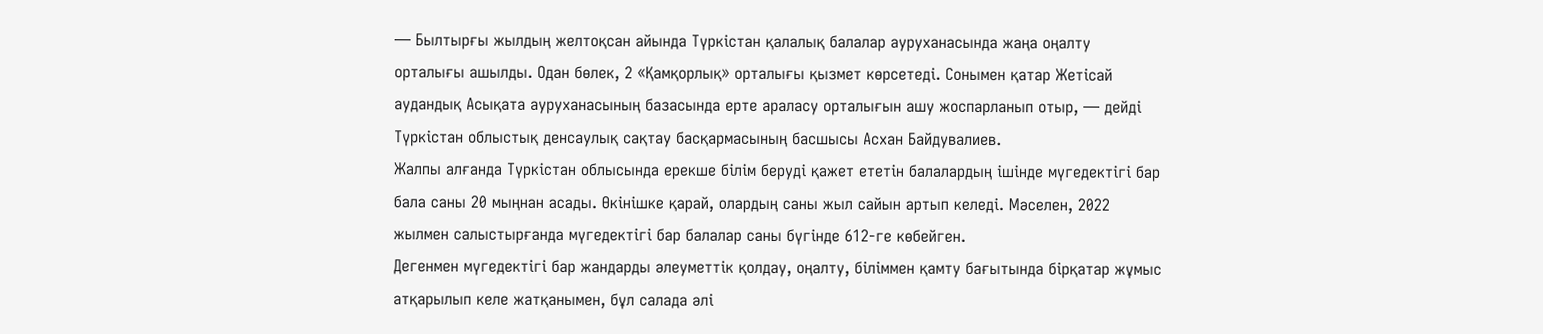— Былтырғы жылдың желтоқсан айында Түркістан қалалық балалар ауруханасында жаңа оңалту орталығы ашылды. Одан бөлек, 2 «Қамқорлық» орталығы қызмет көрсетеді. Сонымен қатар Жетісай аудандық Асықата ауруханасының базасында ерте араласу орталығын ашу жоспарланып отыр, — дейді Түркістан облыстық денсаулық сақтау басқармасының басшысы Асхан Байдувалиев.
Жалпы алғанда Түркістан облысында ерекше білім беруді қажет ететін балалардың ішінде мүгедектігі бар бала саны 20 мыңнан асады. Өкінішке қарай, олардың саны жыл сайын артып келеді. Мәселен, 2022 жылмен салыстырғанда мүгедектігі бар балалар саны бүгінде 612-ге көбейген.
Дегенмен мүгедектігі бар жандарды әлеуметтік қолдау, оңалту, біліммен қамту бағытында бірқатар жұмыс атқарылып келе жатқанымен, бұл салада әлі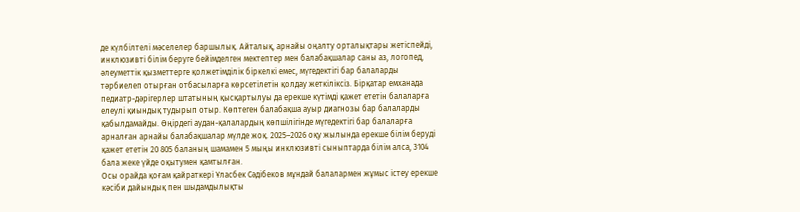де күлбілтелі мәселелер баршылық. Айталық, арнайы оңалту орталықтары жетіспейді, инклюзивті білім беруге бейімделген мектептер мен балабақшалар саны аз, логопед, әлеуметтік қызметтерге қолжетімділік біркелкі емес, мүгедектігі бар балаларды тәрбиелеп отырған отбасыларға көрсетілетін қолдау жеткіліксіз. Бірқатар емханада педиатр-дәрігерлер штатының қысқартылуы да ерекше күтімді қажет ететін балаларға елеулі қиындық тудырып отыр. Көптеген балабақша ауыр диагнозы бар балаларды қабылдамайды. Өңірдегі аудан-қалалардың көпшілігінде мүгедектігі бар балаларға арналған арнайы балабақшалар мүлде жоқ. 2025–2026 оқу жылында ерекше білім беруді қажет ететін 20 805 баланың шамамен 5 мыңы инклюзивті сыныптарда білім алса, 3104 бала жеке үйде оқытумен қамтылған.
Осы орайда қоғам қайраткері Ұласбек Сәдібеков мұндай балалармен жұмыс істеу ерекше кәсіби дайындық пен шыдамдылықты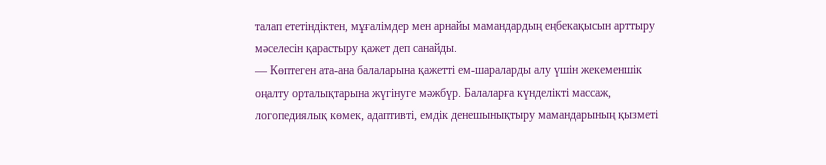талап ететіндіктен, мұғалімдер мен арнайы мамандардың еңбекақысын арттыру мәселесін қарастыру қажет деп санайды.
— Көптеген ата-ана балаларына қажетті ем-шараларды алу үшін жекеменшік оңалту орталықтарына жүгінуге мәжбүр. Балаларға күнделікті массаж, логопедиялық көмек, адаптивті, емдік денешынықтыру мамандарының қызметі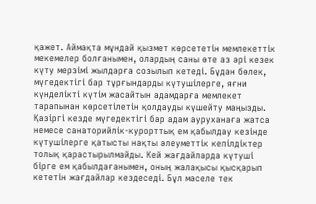қажет. Аймақта мұндай қызмет көрсететін мемлекеттік мекемелер болғанымен, олардың саны өте аз әрі кезек күту мерзімі жылдарға созылып кетеді. Бұдан бөлек, мүгедектігі бар тұрғындарды күтушілерге, яғни күнделікті күтім жасайтын адамдарға мемлекет тарапынан көрсетілетін қолдауды күшейту маңызды. Қазіргі кезде мүгедектігі бар адам ауруханаға жатса немесе санаторийлік-курорттық ем қабылдау кезінде күтушілерге қатысты нақты әлеуметтік кепілдіктер толық қарастырылмайды. Кей жағдайларда күтуші бірге ем қабылдағанымен, оның жалақысы қысқарып кететін жағдайлар кездеседі. Бұл мәселе тек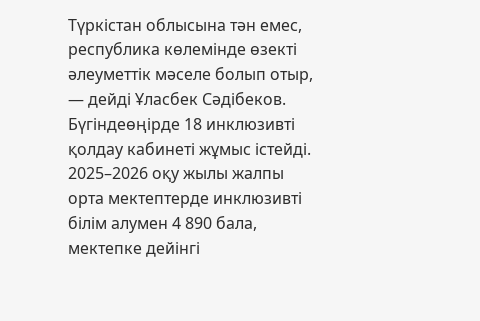Түркістан облысына тән емес, республика көлемінде өзекті әлеуметтік мәселе болып отыр, — дейді Ұласбек Сәдібеков.
Бүгіндеөңірде 18 инклюзивті қолдау кабинеті жұмыс істейді. 2025–2026 оқу жылы жалпы орта мектептерде инклюзивті білім алумен 4 890 бала, мектепке дейінгі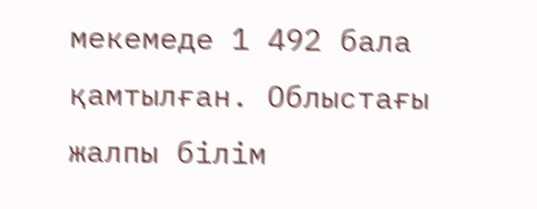мекемеде 1 492 бала қамтылған. Облыстағы жалпы білім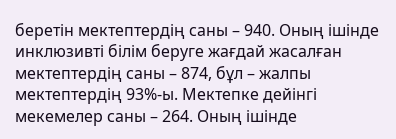беретін мектептердің саны – 940. Оның ішінде инклюзивті білім беруге жағдай жасалған мектептердің саны – 874, бұл – жалпы мектептердің 93%-ы. Мектепке дейінгі мекемелер саны – 264. Оның ішінде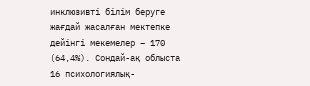инклюзивті білім беруге жағдай жасалған мектепке дейінгі мекемелер – 170 (64,4%). Сондай-ақ облыста 16 психологиялық-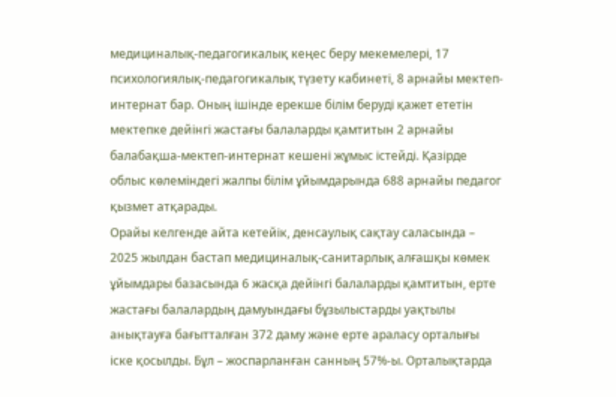медициналық-педагогикалық кеңес беру мекемелері, 17 психологиялық-педагогикалық түзету кабинеті, 8 арнайы мектеп-интернат бар. Оның ішінде ерекше білім беруді қажет ететін мектепке дейінгі жастағы балаларды қамтитын 2 арнайы балабақша-мектеп-интернат кешені жұмыс істейді. Қазірде облыс көлеміндегі жалпы білім ұйымдарында 688 арнайы педагог қызмет атқарады.
Орайы келгенде айта кетейік, денсаулық сақтау саласында – 2025 жылдан бастап медициналық-санитарлық алғашқы көмек ұйымдары базасында 6 жасқа дейінгі балаларды қамтитын, ерте жастағы балалардың дамуындағы бұзылыстарды уақтылы анықтауға бағытталған 372 даму және ерте араласу орталығы іске қосылды. Бұл – жоспарланған санның 57%-ы. Орталықтарда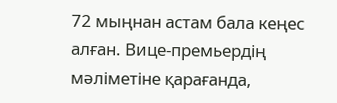72 мыңнан астам бала кеңес алған. Вице-премьердің мәліметіне қарағанда,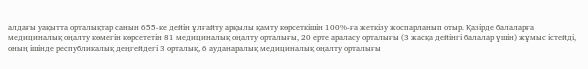алдағы уақытта орталықтар санын 655-ке дейін ұлғайту арқылы қамту көрсеткішін 100%-ға жеткізу жоспарланып отыр. Қазірде балаларға медициналық оңалту көмегін көрсететін 81 медициналық оңалту орталығы, 20 ерте араласу орталығы (3 жасқа дейінгі балалар үшін) жұмыс істейді, оның ішінде республикалық деңгейдегі 3 орталық, 6 ауданаралық медициналық оңалту орталығы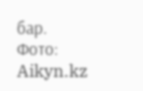бар.
Фото: Aikyn.kz